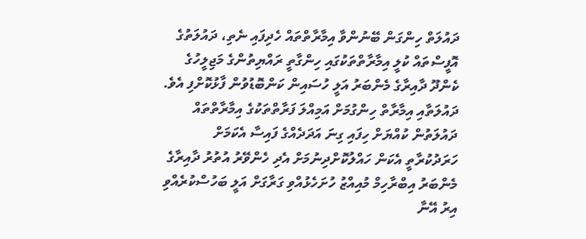ދައުލަތް ހިންގަން ބޭނުންވާ އިމާރާތްތައް ހެދިފައި ނެތި، ދައުލަތުގެ އޮފީސްތައް ކުލީ އިމާރާތްތަކުގައި ހިންގާތީ ރައްޔިތުންގެ މަޖިލީހުގެ ކެންދޫ ދާއިރާގެ މެންބަރު އަލީ ހުސައިން ކަންބޮޑުވުން ފާޅުކޮށްފި އެވެ.
ދައުލަތާއި އިމާރާތް ހިންގުމަށް އަމިއްލަ ފަރާތްތަކުގެ އިމާރާތްތައް ދައުލަތުން ކުއްޔަށް ހިފައި ގިނަ އަދަދެއްގެ ފައިސާ އެކަމަށް ހަރަދުކުރާތީ އެކަން ހައްލުކޮށްދިނުމަށް އެދި ހެންވޭރު އުތުރު ދާއިރާގެ މެންބަރު އިބްރާހިމް މުއިއްޒު ހުށަހެޅުއްވި ގަރާގަށް އަލީ ބަހުސްކުރެއްވި އިރު އޭނާ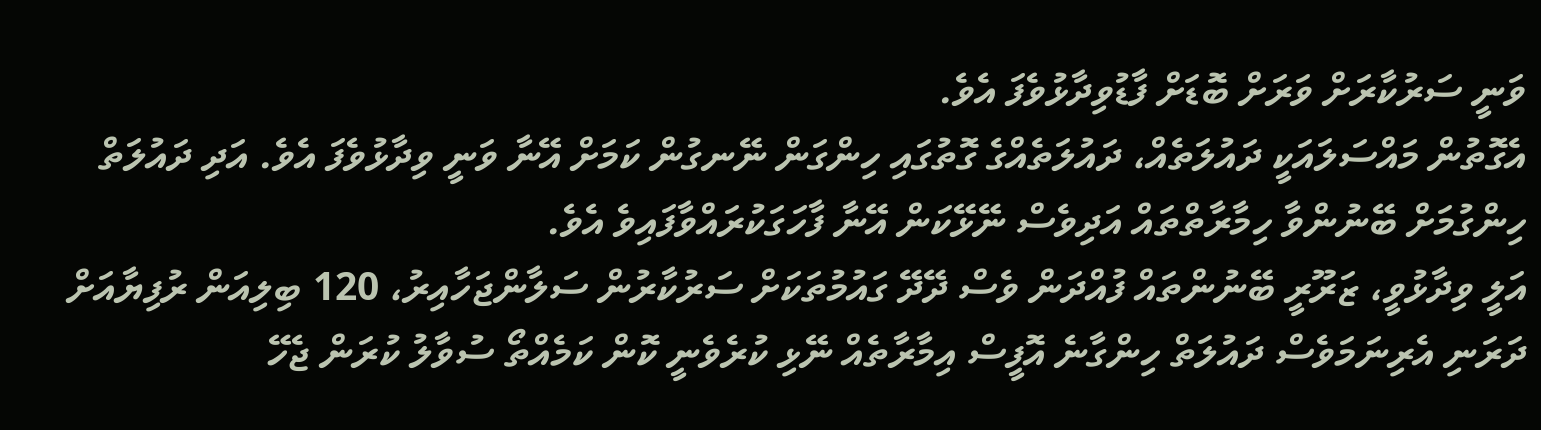ވަނީ ސަރުކާރަށް ވަރަށް ބޮޑަށް ފާޑުވިދާޅުވެފަ އެވެ.
އެގޮތުން މައްސަލައަކީ ދައުލަތެއް، ދައުލަތެއްގެ ގޮތުގައި ހިންގަން ނޭނގުން ކަމަށް އޭނާ ވަނީ ވިދާޅުވެފަ އެވެ. އަދި ދައުލަތް ހިންގުމަށް ބޭނުންވާ ހިމާރާތްތައް އަދިވެސް ނޭޅޭކަން އޭނާ ފާހަގަކުރައްވާފައިވެ އެވެ.
އަލީ ވިދާޅުވީ، ޒަރޫރީ ބޭނުންތައް ފުއްދަން ވެސް ދޭދޭ ގައުމުތަކަށް ސަރުކާރުން ސަލާންޖަހާއިރު، 120 ބިލިއަން ރުފިޔާއަށް ދަރަނި އެރިނަމަވެސް ދައުލަތް ހިންގާނެ އޮފީސް އިމާރާތެއް ނޭޅި ކުރެވެނީ ކޮން ކަމެއްތޯ ސުވާލު ކުރަން ޖެހޭ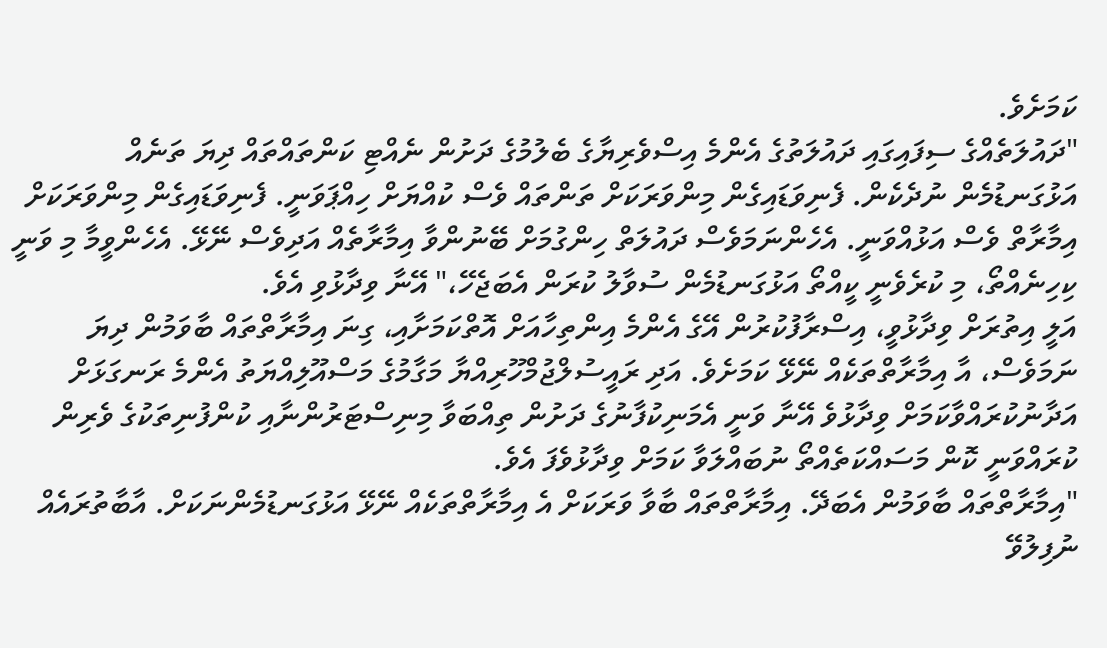ކަމަށެވެ.
"ދައުލަތެއްގެ ސިފައިގައި ދައުލަތުގެ އެންމެ އިސްވެރިޔާގެ ބެލުމުގެ ދަށުން ނެއްޓި ކަންތައްތައް ދިޔަ ތަނެއް އަޅުގަނޑުމެން ނުދެކެން. ފެނިވަޑައިގެން މިންވަރަކަށް ތަންތައް ވެސް ކުއްޔަށް ހިއްޕަވަނީ. ފެނިވަޑައިގެން މިންވަރަކަށް އިމާރާތް ވެސް އަޅުއްވަނީ. އެހެންނަމަވެސް ދައުލަތް ހިންގުމަށް ބޭނުންވާ އިމާރާތެއް އަދިވެސް ނޭޅޭ. އެހެންވީމާ މި ވަނީ ކިހިނެއްތޯ، މި ކުރެވެނީ ކީއްތޯ އަޅުގަނޑުމެން ސުވާލު ކުރަން އެބަޖެހޭ،" އޭނާ ވިދާޅުވި އެވެ.
އަލީ އިތުރަށް ވިދާޅުވީ، އިސްރާފުކުރުން އޭގެ އެންމެ އިންތިހާއަށް އޮތްކަމަށާއި، ގިނަ އިމާރާތްތައް ބާވަމުން ދިޔަ ނަމަވެސް، އާ އިމާރާތްތަކެއް ނޭޅޭ ކަމަށެވެ. އަދި ރައީސުލްޖުމްހޫރިއްޔާ މަގާމުގެ މަސްއޫލިއްޔަތު އެންމެ ރަނގަޅަށް އަދާނުކުރައްވާކަމަށް ވިދާޅުވެ އޭނާ ވަނީ އެމަނިކުފާނުގެ ދަށުން ތިއްބަވާ މިނިސްޓަރުންނާއި ކުންފުނިތަކުގެ ވެރިން ކުރައްވަނީ ކޮން މަސައްކަތެއްތޯ ނުބައްލަވާ ކަމަށް ވިދާޅުވެފަ އެވެ.
"އިމާރާތްތައް ބާވަމުން އެބަދޭ. އިމާރާތްތައް ބާވާ ވަރަކަށް އެ އިމާރާތްތަކެއް ނޭޅޭ އަޅުގަނޑުމެންނަކަށް. އާބާތުރައެއް ނުފިލުވޭ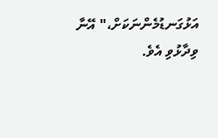އަޅުގަނޑުމެންނަކަށް،" އޭނާ ވިދާޅުވި އެވެ.